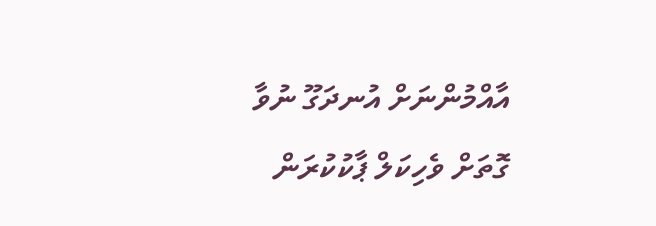އާއްމުންނަށް އުނދަގޫ ނުވާ ގޮތަށް ވެހިކަލް ޕާކުކުރަން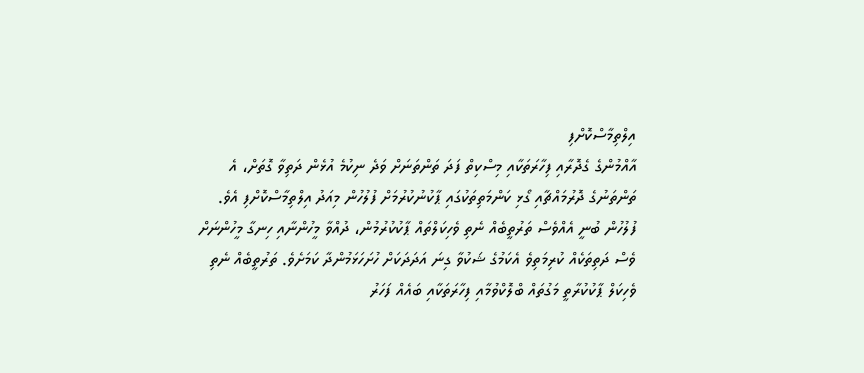އިލްތިމާސްކޮށްފި
އާއްމުންގެ ގެދޮރާއި ފިހާރަތަކާއި މިސްކިތް ފަދަ ތަންތަނަށް ވަދެ ނިކުމެ އުޅެން ދަތިވާ ގޮތަށް، އެ ތަންތަނުގެ ދޮރުމައްޗާއި ގޯޅި ކަންމަތިތަކުގައި ޕާކުނުކުރުމަށް ފުލުހުން މިއަދު އިލްތިމާސްކޮށްފި އެވެ. ފުލުހުން ބުނީ އެއްވެސް ތަރުތީބެއް ނެތި ވެހިކަލްތައް ޕާކުކުރުމުން، ދުއްވާ މީހުންނާއި ހިނގާ މީހުންނަށް ވެސް ދަތިތަކެއް ކުރިމަތިވެ އެކަމުގެ ޝަކުވާ ގިނަ އަދަދަކަށް ހުށަހަޅަމުންދާ ކަމަށެވެ. ތަރުތީބެއް ނެތި ވެހިކަލް ޕާކުކުރާތީ މަގުތައް ބްލޮކްވުމާއި ފިހާރަތަކާއި ބައެއް ފަހަރު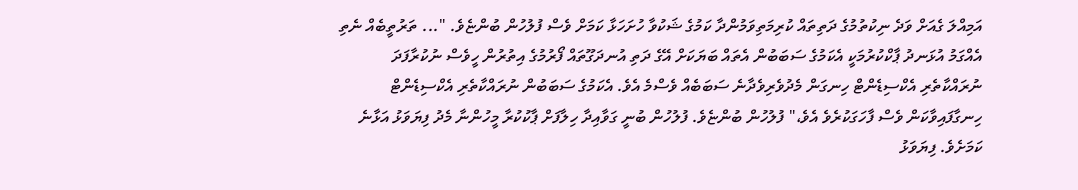އަމިއްލަ ގެއަށް ވަދެ ނިކުތުމުގެ ދަތިތައް ކުރިމަތިވަމުންދާ ކަމުގެ ޝަކުވާ ހުށަހަޅާ ކަމަށް ވެސް ފުލުހުން ބުންޏެވެ. "... ތަރުތީބެއް ނެތި އެއްގަމު އުޅަނދު ޕާކްކުރުމަކީ އެކަމުގެ ސަބަބުން އެތައް ބަޔަކަށް އޭގެ ދަތި އުނދަގޫތައް ފޯރުމުގެ އިތުރުން ހީވެސް ނުކުރާފަދަ ނުރައްކާތެރި އެކްސިޑެންޓް ހިނގަން މެދުވެރިވެދާނެ ސަބަބެއް ވެސްމެ އެވެ. އެކަމުގެ ސަބަބުން ނުރައްކާތެރި އެކްސިޑެންޓް ހިނގާފައިވާކަން ވެސް ފާހަގަކުރެވެ އެވެ،" ފުލުހުން ބުންޏެވެ. ފުލުހުން ބުނީ ގަވާއިދާ ހިލާފަށް ޕާކުކުރާ މީހުންނާ މެދު ފިޔަވަޅު އަޅާނެ ކަމަށެވެ. ފިޔަވަޅު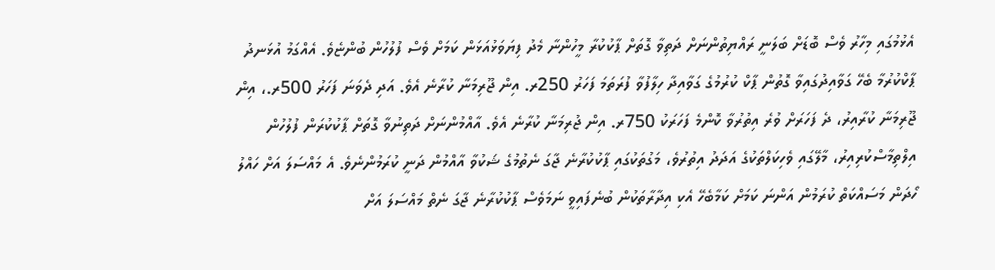އެޅުމުގައި މިހާރު ވެސް ބޮޑަށް ބަލަނީ ރައްޔިތުންނަށް ދަތިވާ ގޮތަށް ޕާކުކުރާ މީހުންނާ މެދު ފިޔަވަޅުއަޅަން ކަމަށް ވެސް ފުލުހުން ބުންޏެވެ. އެއްގަމު އުޅަނދު ޕާކްކުރުމާ ބެހޭ ގަވާއިދުގައިވާ ގޮތުން ޕާކް ކުރުމުގެ ގަވާއިދާ ހިލާފުވާ ފުރަތަމަ ފަހަރު 250ރ. އިން ޖޫރިމަނާ ކުރާނެ އެވެ. އަދި ދެވަނަ ފަހަރު 500ރ.، އިން ޖޫރިމަނާ ކުރާއިރު، ދެ ފަހަރަށް ވުރެ އިތުރުވާ ކޮންމެ ފަހަރަކު 750ރ. އިން ޖުރިމަނާ ކުރާނެ އެވެ. އާއްމުންނަށް ދަތިނުވާ ގޮތަށް ޕާކުކުރަން ފުލުހުން އިލްތިމާސްކުރިއިރު، މާލޭގައި ވެހިކަލްތަކުގެ އަދަދު އިތުރުވެ، މަގުތަކުގައި ޕާކުކުރާނެ ޖާގަ ނެތުމުގެ ޝަކުވާ އާއްމުން ދަނީ ކުރަމުންނެވެ. އެ މައްސަލަ އަށް ހައްލު ހޯދަން މަސައްކަތް ކުރަމުން އަންނަ ކަމަށް ކަމާބެހޭ އެކި އިދާރާތަކުން ބުނެފައިވީ ނަމަވެސް ޕާކުކުރާނެ ޖާގަ ނެތް މައްސަލަ އަށް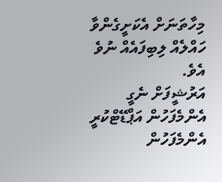މިހާތަނަށް އެކަށީގެންވާ ހައްލެއް ލިބިފައެއް ނުވެ އެވެ.
އަރުޝީފަށް ނެގީ
އެންމެފަހުން އަޕްޑޭޓްކުރީ
އެންމެފަހުން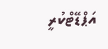އަޕްޑޭޓްކުރީ